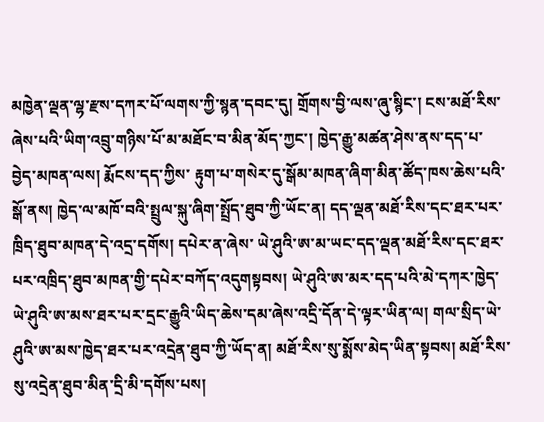མཁྱེན་ལྡན་ལྷ་རྫས་དཀར་པོ་ལགས་ཀྱི་སྙན་དབང་དུ། གྲོགས་བྱི་ལས་ཞུ་སྙིང་། ངས་མཐོ་རིས་ཞེས་པའི་ཡིག་འབྲུ་གཉིས་པོ་མ་མཐོང་བ་མིན་མོད་ཀྱང་། ཁྱེད་རྒྱུ་མཚན་ཤེས་ནས་དད་པ་བྱེད་མཁན་ལས། རྨོངས་དད་ཀྱིས་ རྟུག་པ་གསེར་དུ་སྒོམ་མཁན་ཞིག་མིན་ཚོད་ཁས་ཆེས་པའི་སྒོ་ནས། ཁྱེད་ལ་མཁོ་བའི་སྤྲུལ་སྐུ་ཞིག་སྤྲོད་ཐུབ་ཀྱི་ཡོང་ན། དད་ལྡན་མཐོ་རིས་དང་ཐར་པར་ཁྲིད་ཐུབ་མཁན་དེ་འདྲ་དགོས། དཔེར་ན་ཞེས་ ཡེ་ཤུའི་ཨ་མ་ཡང་དད་ལྡན་མཐོ་རིས་དང་ཐར་པར་འཁྲིད་ཐུབ་མཁན་གྱི་དཔེར་བཀོད་འདུགསྟབས། ཡེ་ཤུའི་ཨ་མར་དད་པའི་མེ་དཀར་ཁྱེད་ཡེ་ཤུའི་ཨ་མས་ཐར་པར་དྲང་རྒྱུའི་ཡིད་ཆེས་དམ་ཞེས་འདྲི་དོན་དེ་ལྟར་ཡིན་ལ། གལ་སྲིད་ཡེ་ཤུའི་ཨ་མས་ཁྱེད་ཐར་པར་འདྲེན་ཐུབ་ཀྱི་ཡོད་ན། མཐོ་རིས་སུ་སྨོས་མེད་ཡིན་སྟབས། མཐོ་རིས་སུ་འདྲེན་ཐུབ་མིན་དྲི་མི་དགོས་པས།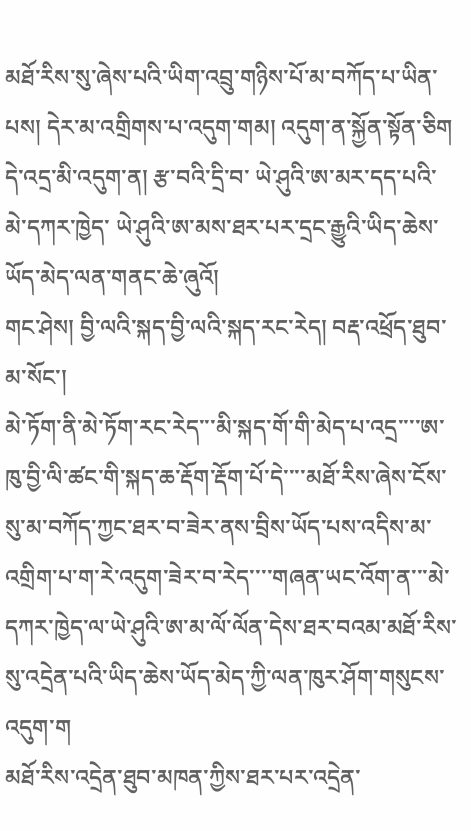མཐོ་རིས་སུ་ཞེས་པའི་ཡིག་འབྲུ་གཉིས་པོ་མ་བཀོད་པ་ཡིན་པས། དེར་མ་འགྲིགས་པ་འདུག་གམ། འདུག་ན་སྐྱོན་སྟོན་ཅིག དེ་འདྲ་མི་འདུག་ན། རྩ་བའི་དྲི་བ་ ཡེ་ཤུའི་ཨ་མར་དད་པའི་ མེ་དཀར་ཁྱེད་ ཡེ་ཤུའི་ཨ་མས་ཐར་པར་དྲང་རྒྱུའི་ཡིད་ཆེས་ཡོད་མེད་ལན་གནང་ཆེ་ཞུའོ།
གང་ཤེས། བྱི་ལའི་སྐད་བྱི་ལའི་སྐད་རང་རེད། བརྡ་འཕྲོད་ཐུབ་མ་སོང་།
མེ་ཏོག་ནི་མེ་ཏོག་རང་རེད་་་མི་སྐད་གོ་གི་མེད་པ་འདྲ་་་་ཨ་ཁུ་བྱི་ལི་ཚང་གི་སྐད་ཆ་རྡོག་རྡོག་པོ་དེ་་་་མཐོ་རིས་ཞེས་ངོས་སུ་མ་བཀོད་ཀྱང་ཐར་བ་ཟེར་ནས་བྲིས་ཡོད་པས་འདིས་མ་འགྲིག་པ་ག་རེ་འདུག་ཟེར་བ་རེད་་་་གཞན་ཡང་འོག་ན་་་མེ་དཀར་ཁྱེད་ལ་ཡེ་ཤུའི་ཨ་མ་ལོ་ལོན་དེས་ཐར་བའམ་མཐོ་རིས་སུ་འདྲེན་པའི་ཡིད་ཆེས་ཡོད་མེད་ཀྱི་ལན་ཁུར་ཤོག་གསུངས་འདུག་ག
མཐོ་རིས་འདྲེན་ཐུབ་མཁན་ཀྱིས་ཐར་པར་འདྲེན་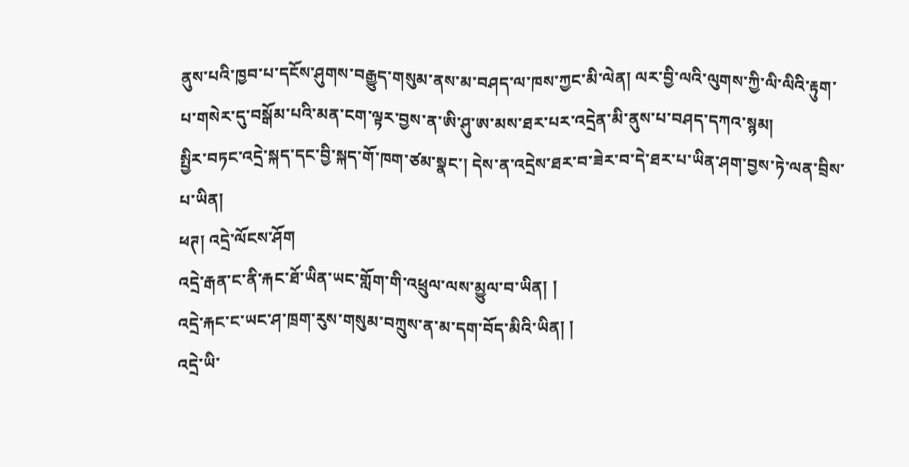ནུས་པའི་ཁྱབ་པ་དངོས་ཤུགས་བརྒྱུད་གསུམ་ནས་མ་བཤད་ལ་ཁས་ཀྱང་མི་ལེན། ལར་བྱི་ལའི་ལུགས་ཀྱི་ལི་ལིའི་རྟུག་པ་གསེར་དུ་བསྒོམ་པའི་མན་ངག་ལྟར་བྱས་ན་ཨི་ཤུ་ཨ་མས་ཐར་པར་འདྲེན་མི་ནུས་པ་བཤད་དཀའ་སྙམ།
སྤྱིར་བཏང་འདྲེ་སྐད་དང་བྱི་སྐད་གོ་ཁག་ཙམ་སྣང་། དེས་ན་འདྲེས་ཐར་བ་ཟེར་བ་དེ་ཐར་པ་ཡིན་ཤག་བྱས་ཏེ་ལན་བྲིས་པ་ཡིན།
ཕཊ། འདྲེ་ལོངས་ཤོག
འདྲེ་རྒན་ང་ནི་རྐང་ཐོ་ཡིན་ཡང་གློག་གི་འཕྲུལ་ལས་མྱུལ་བ་ཡིན། །
འདྲེ་རྐང་ང་ཡང་ཤ་ཁྲག་རུས་གསུམ་བཀྲུས་ན་མ་དག་བོད་མིའི་ཡིན། །
འདྲེ་ཡི་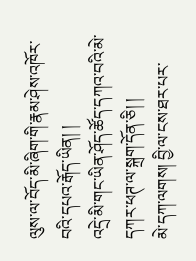ལུས་ལ་བོད་མི་ཞིག་གི་རྣམ་ཤེས་འཁོར་བའི་དཔའ་རྒོད་ཡིན། །
འདྲེ་མི་གང་ཡིན་ཤོད་ཚོད་དཀའ་བའི་མེ་དཀར་ཕཊ་ལ་སྐྲག་དོན་ཅི། །
མེ་དཀ་ལགས། བྱི་ལ་ངས་ཐར་པར་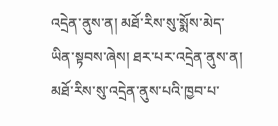འདྲེན་ནུས་ན། མཐོ་རིས་སུ་སྨོས་མེད་ཡིན་སྟབས་ཞེས། ཐར་པར་འདྲེན་ནུས་ན། མཐོ་རིས་སུ་འདྲེན་ནུས་པའི་ཁྱབ་པ་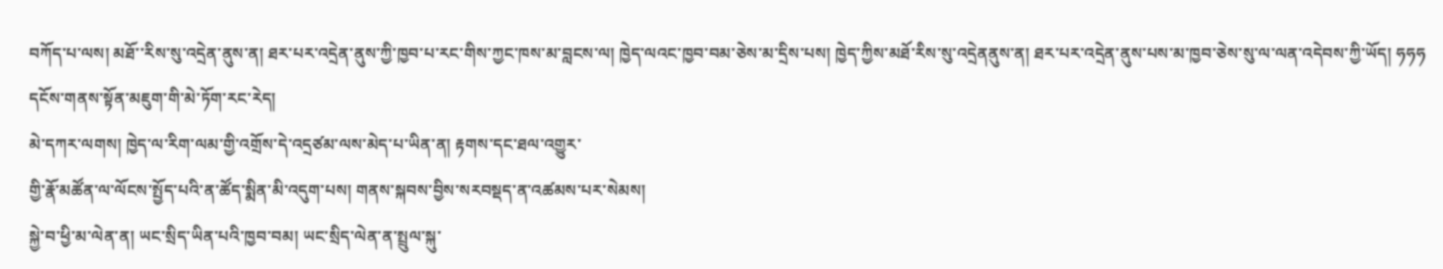བཀོད་པ་ལས། མཐོ་་རིས་སུ་འདྲེན་ནུས་ན། ཐར་པར་འདྲེན་ནུས་ཀྱི་ཁྱབ་པ་རང་གིས་ཀྱང་ཁས་མ་བླངས་ལ། ཁྱེད་ལའང་ཁྱབ་བམ་ཅེས་མ་དྲིས་པས། ཁྱེད་ཀྱིས་མཐོ་རིས་སུ་འདྲེནནུས་ན། ཐར་པར་འདྲེན་ནུས་པས་མ་ཁྱབ་ཅེས་སུ་ལ་ལན་འདེབས་ཀྱི་ཡོད། ཧཧཧ དངོས་གནས་སྟོན་མཇུག་གི་མེ་ཏོག་རང་རེད།
མེ་དཀར་ལགས། ཁྱེད་ལ་རིག་ལམ་གྱི་འགྲོས་དེ་འདྲཙམ་ལས་མེད་པ་ཡིན་ན། རྟགས་དང་ཐལ་འགྱུར་
གྱི་རྣོ་མཚོན་ལ་ལོངས་སྤྱོད་པའི་ན་ཚོད་སྨིན་མི་འདུག་པས། གནས་སྐབས་བྱིས་སརབསྡད་ན་འཚམས་པར་སེམས།
སྐྱེ་བ་ཕྱི་མ་ལེན་ན། ཡང་སྲིད་ཡིན་པའི་ཁྱབ་བམ། ཡང་སྲིད་ལེན་ན་སྤྲུལ་སྐུ་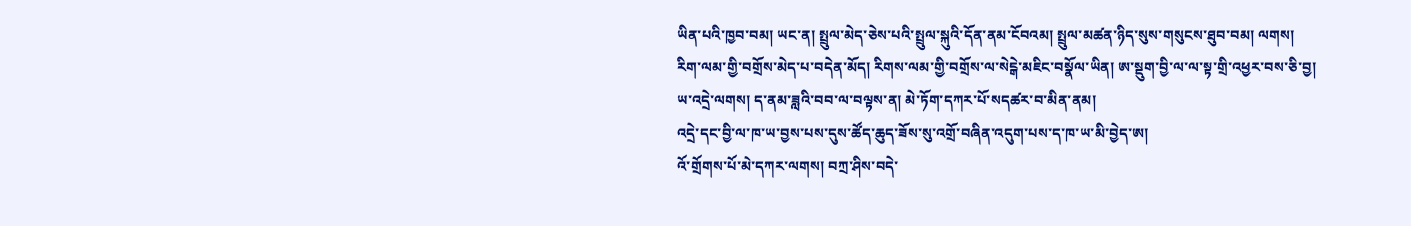ཡིན་པའི་ཁྱབ་བམ། ཡང་ན། སྤྲུལ་མེད་ཅེས་པའི་སྤྲུལ་སྐུའི་དོན་ནམ་ངོབའམ། སྤྲུལ་མཚན་ཉིད་སུས་གསུངས་ཐུབ་བམ། ལགས།
རིག་ལམ་གྱི་བགྲོས་མེད་པ་བདེན་མོད། རིགས་ལམ་གྱི་བགྲོས་ལ་སེངྒེ་མཇིང་བསྣོལ་ཡིན། ཨ་སྡུག་བྱི་ལ་ལ་སྟ་གྲི་འཕྱར་བས་ཅི་བྱ།
ཡ་འདྲེ་ལགས། ད་ནམ་ཟླའི་བབ་ལ་བལྟས་ན། མེ་ཏོག་དཀར་པོ་སདཚར་བ་མིན་ནམ།
འདྲེ་དང་བྱི་ལ་ཁ་ཡ་བྱས་པས་དུས་ཚོད་ཆུད་ཟོས་སུ་འགྲོ་བཞིན་འདུག་པས་ད་ཁ་ཡ་མི་བྱེད་ཨ།
འོ་གྲོགས་པོ་མེ་དཀར་ལགས། བཀྲ་ཤིས་བདེ་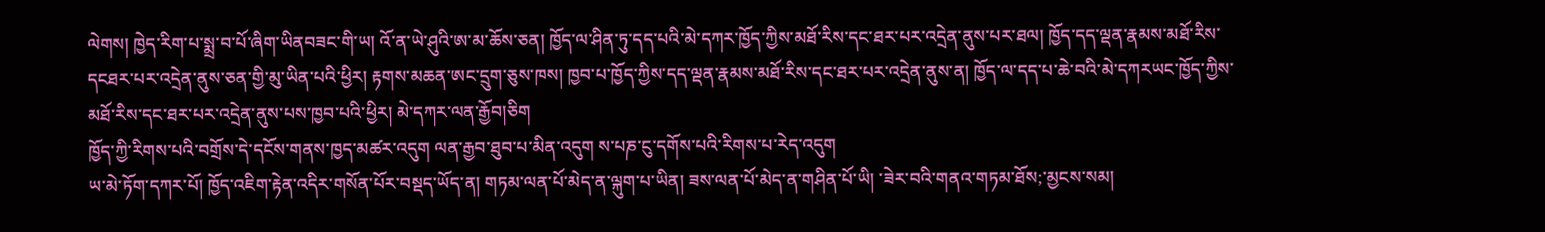ལེགས། ཁྱེད་རིག་པ་སྨྲ་བ་པོ་ཞིག་ཡིནབཟང་གི་ཡ། འོ་ན་ཡེ་ཤུའི་ཨ་མ་ཆོས་ཅན། ཁྱོད་ལ་ཤིན་ཏུ་དད་པའི་མེ་དཀར་ཁྱོད་ཀྱིས་མཐོ་རིས་དང་ཐར་པར་འདྲེན་ནུས་པར་ཐལ། ཁྱོད་དད་ལྡན་རྣམས་མཐོ་རིས་དངཐར་པར་འདྲེན་ནུས་ཅན་གྱི་མུ་ཡིན་པའི་ཕྱིར། རྟགས་མཆན་ཨང་དྲུག་ཅུས་ཁས། ཁྱབ་པ་ཁྱོད་ཀྱིས་དད་ལྡན་རྣམས་མཐོ་རིས་དང་ཐར་པར་འདྲེན་ནུས་ན། ཁྱོད་ལ་དད་པ་ཆེ་བའི་མེ་དཀརཡང་ཁྱོད་ཀྱིས་མཐོ་རིས་དང་ཐར་པར་འདྲེན་ནུས་པས་ཁྱབ་པའི་ཕྱིར། མེ་དཀར་ལན་རྒྱོབ།ཅིག
ཁྱོད་ཀྱི་རིགས་པའི་བགྲོས་དེ་དངོས་གནས་ཁྱད་མཚར་འདུག ལན་རྒྱབ་ཐུབ་པ་མིན་འདུག ས་པཎ་ངུ་དགོས་པའི་རིགས་པ་རེད་འདུག
ཡ་མེ་ཏོག་དཀར་པོ། ཁྱོད་འཇིག་རྟེན་འདིར་གསོན་པོར་བསྡད་ཡོད་ན། གཏམ་ལན་པོ་མེད་ན་ལྐུག་པ་ཡིན། ཟས་ལན་པོ་མེད་ན་གཤིན་པོ་ཡི། ་ཟེར་བའི་གནའ་གཏམ་ཐོས;་མྱངས་སམ།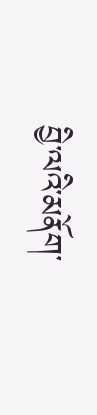བྱི་ལའི་མནོག་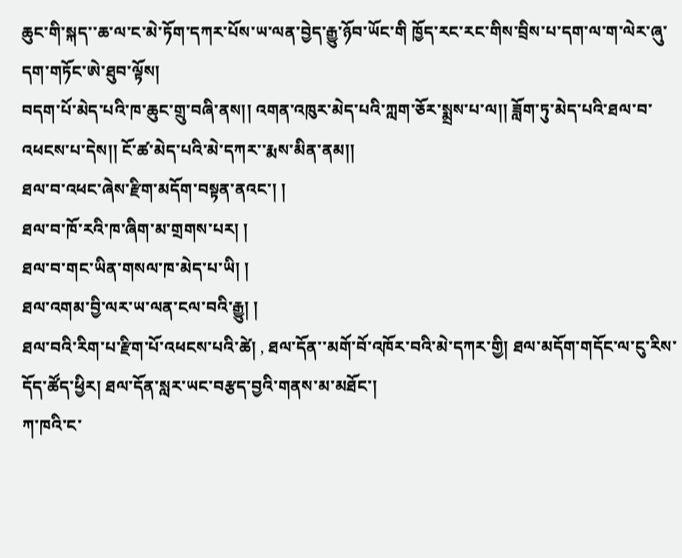ཆུང་གི་སྐད་་ཆ་ལ་ང་མེ་ཏོག་དཀར་པོས་ཡ་ལན་བྱེད་རྒྱུ་ཉོབ་ཡོང་གི ཁྱོད་རང་རང་གིས་བྲིས་པ་དག་ལ་ག་ལེར་ཞུ་དག་གཏོང་ཨེ་ཐུབ་ལྟོས།
བདག་པོ་མེད་པའི་ཁ་ཆུང་གྲུ་བཞི་ནས།། འགན་འཁུར་མེད་པའི་ཀླག་ཅོར་སྨྲས་པ་ལ།། ཟློག་ཏུ་མེད་པའི་ཐལ་བ་འཕངས་པ་དེས།། ངོ་ཚ་མེད་པའི་མེ་དཀར་་རྨས་མིན་ནམ།།
ཐལ་བ་འཕང་ཞེས་རྫིག་མདོག་བསྟན་ནའང་། །
ཐལ་བ་ཁོ་རའི་ཁ་ཞིག་མ་གྲགས་པར། །
ཐལ་བ་གང་ཡིན་གསལ་ཁ་མེད་པ་ཡི། །
ཐལ་འགམ་བྱི་ལར་ཡ་ལན་ངལ་བའི་རྒྱུ། །
ཐལ་བའི་རིག་པ་རྫིག་པོ་འཕངས་པའི་ཚེ། , ཐལ་དོན་་མགོ་བོ་འཁོར་བའི་མེ་དཀར་གྱི། ཐལ་མདོག་གདོང་ལ་ངུ་རིས་དོད་ཚོད་ཕྱིར། ཐལ་དོན་སླར་ཡང་བརྩད་བྱའི་གནས་མ་མཐོང་།
ཀ་ཁའི་ང་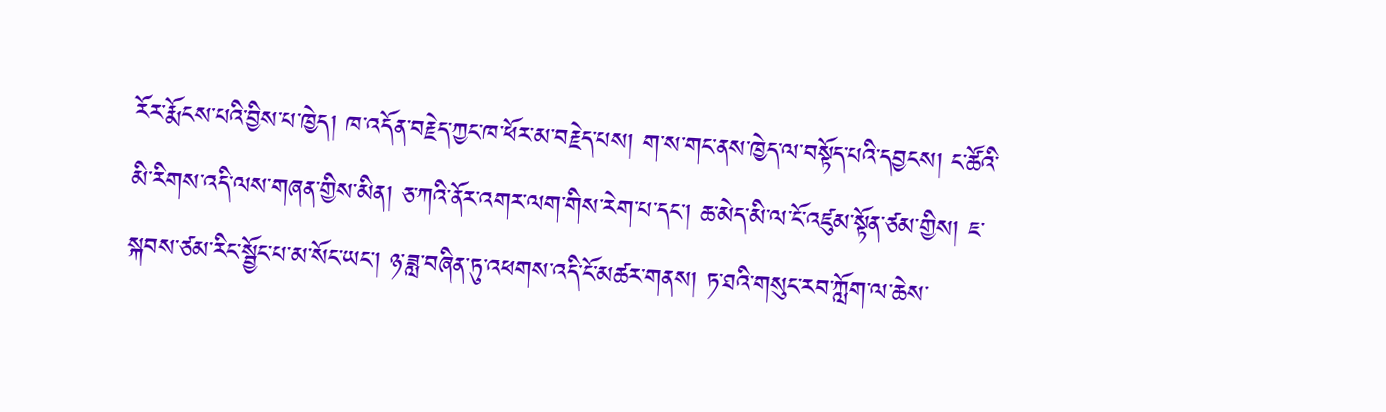རོར་རྨོངས་པའི་བྱིས་པ་ཁྱེད། ཁ་འདོན་བརྗེད་ཀྱང་ཁ་ཕོར་མ་བརྗེད་པས། ག་ས་གང་ནས་ཁྱེད་ལ་བསྟོད་པའི་དབྱངས། ང་ཚོའི་མི་རིགས་འདི་ལས་གཞན་གྱིས་མིན། ཅ་ཀའི་ནོར་འགར་ལག་གིས་རེག་པ་དང་། ཆ་མེད་མི་ལ་ངོ་འཛུམ་སྟོན་ཙམ་གྱིས། ཇ་སྐབས་ཙམ་རིང་སྦྱོང་པ་མ་སོང་ཡང་། ཉ་ཟླ་བཞིན་ཏུ་འཕགས་འདི་ངོ་མཚར་གནས། ཏ་ཐའི་གསུང་རབ་ཀློག་ལ་ཆེས་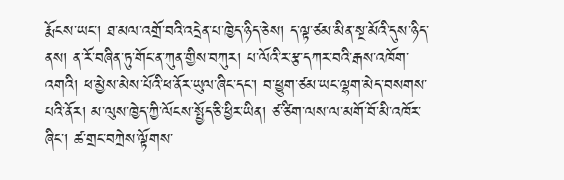རྨོངས་ཡང་། ཐ་མལ་འགྲོ་བའི་འདྲེན་པ་ཁྱེད་ཉིད་ཅེས། ད་ལྟ་ཙམ་མིན་སྔ་མོའི་དུས་ཉིད་ནས། ན་རོ་བཞིན་ཏུ་གོང་ན་ཀུན་གྱིས་བཀུར། པ་ལོའི་ར་རྩ་དཀར་བའི་རྒས་འཁོག་འགའི། ཕ་མྱེས་མེས་པོའི་ཕ་ནོར་ཡུལ་ཞིང་དང་། བ་ཕྱུག་ཙམ་ཡང་ལྷག་མེད་བསགས་པའི་ནོར། མ་ལུས་ཁྱེད་ཀྱི་ལོངས་སྤྱོད་ཅི་ཕྱིར་ཡིན། ཙ་ཙིག་ལས་ལ་མགོ་བོ་མི་འཁོར་ཞིང་། ཚ་གྲང་བཀྲེས་ལྟོགས་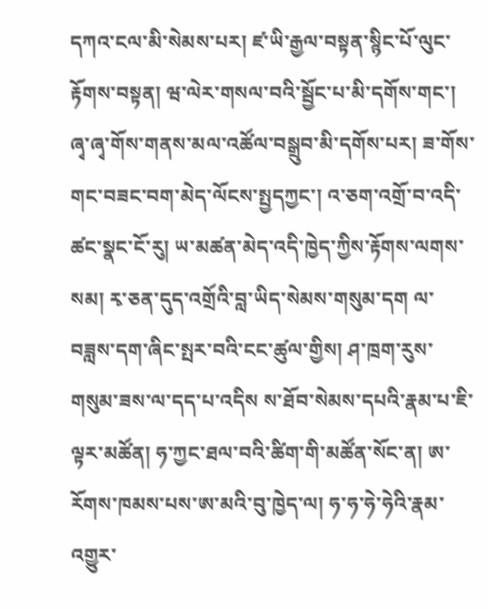དཀའ་ངལ་མི་སེམས་པར། ཛ་ཡི་རྒྱལ་བསྟན་སྙིང་པོ་ལུང་རྟོགས་བསྟན། ཝ་ལེར་གསལ་བའི་སྦྱོང་པ་མི་དགོས་གང་། ཞྭ་ཞྭ་གོས་གནས་མལ་འཚོལ་བསྒྲུབ་མི་དགོས་པར། ཟ་གོས་གང་བཟང་བག་མེད་ལོངས་སྤྱདཀྱང་། འ་ཅག་འགྲོ་བ་འདི་ཚང་སྣང་ངོ་རུ། ཡ་མཚན་མེད་འདི་ཁྱེད་ཀྱིས་རྟོགས་ལགས་སམ། རྭ་ཅན་དུད་འགྲོའི་བླ་ཡིད་སེམས་གསུམ་དག ལ་བཟླས་དག་ཞིང་སྤར་བའི་ངང་ཚུལ་གྱིས། ཤ་ཁྲག་རུས་གསུམ་ཟས་ལ་དད་པ་འདིས ས་ཐོབ་སེམས་དཔའི་རྣམ་པ་ཇི་ལྟར་མཚོན། ཧ་ཀྱང་ཐལ་བའི་ཚིག་གི་མཚོན་སོང་ན། ཨ་རོགས་ཁམས་པས་ཨ་མའི་བུ་ཁྱེད་ལ། ཧ་ཧ་ཧེ་ཧེའི་རྣམ་འགྱུར་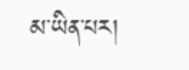མ་ཡིན་པར།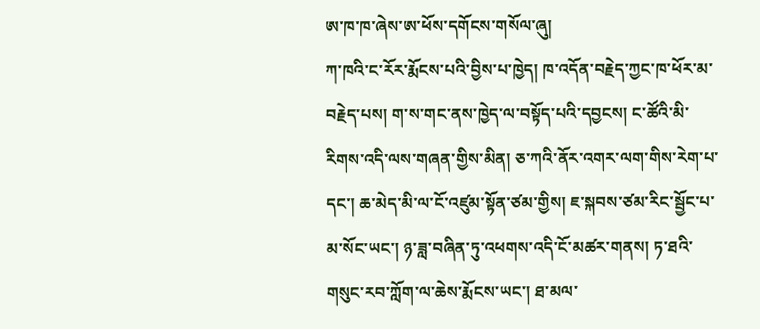ཨ་ཁ་ཁ་ཞེས་ཨ་ཕོས་དགོངས་གསོལ་ཞུ།
ཀ་ཁའི་ང་རོར་རྨོངས་པའི་བྱིས་པ་ཁྱེད། ཁ་འདོན་བརྗེད་ཀྱང་ཁ་ཕོར་མ་བརྗེད་པས། ག་ས་གང་ནས་ཁྱེད་ལ་བསྟོད་པའི་དབྱངས། ང་ཚོའི་མི་རིགས་འདི་ལས་གཞན་གྱིས་མིན། ཅ་ཀའི་ནོར་འགར་ལག་གིས་རེག་པ་དང་། ཆ་མེད་མི་ལ་ངོ་འཛུམ་སྟོན་ཙམ་གྱིས། ཇ་སྐབས་ཙམ་རིང་སྦྱོང་པ་མ་སོང་ཡང་། ཉ་ཟླ་བཞིན་ཏུ་འཕགས་འདི་ངོ་མཚར་གནས། ཏ་ཐའི་གསུང་རབ་ཀློག་ལ་ཆེས་རྨོངས་ཡང་། ཐ་མལ་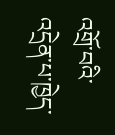འགྲོ་བའི་འདྲེན་པ་ཁྱེད་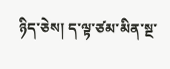ཉིད་ཅེས། ད་ལྟ་ཙམ་མིན་སྔ་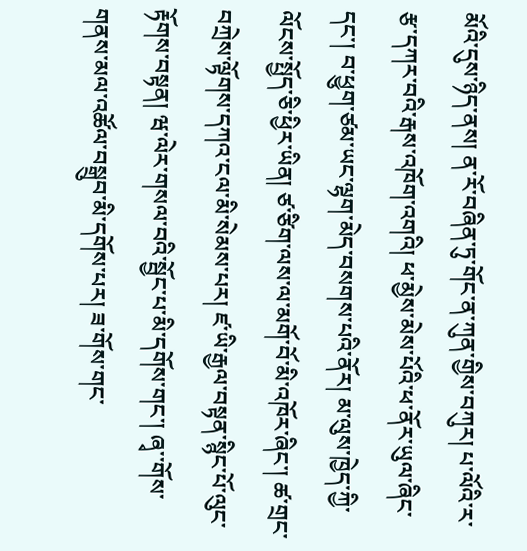མོའི་དུས་ཉིད་ནས། ན་རོ་བཞིན་ཏུ་གོང་ན་ཀུན་གྱིས་བཀུར། པ་ལོའི་ར་རྩ་དཀར་བའི་རྒས་འཁོག་འགའི། ཕ་མྱེས་མེས་པོའི་ཕ་ནོར་ཡུལ་ཞིང་དང་། བ་ཕྱུག་ཙམ་ཡང་ལྷག་མེད་བསགས་པའི་ནོར། མ་ལུས་ཁྱེད་ཀྱི་ལོངས་སྤྱོད་ཅི་ཕྱིར་ཡིན། ཙ་ཙིག་ལས་ལ་མགོ་བོ་མི་འཁོར་ཞིང་། ཚ་གྲང་བཀྲེས་ལྟོགས་དཀའ་ངལ་མི་སེམས་པར། ཛ་ཡི་རྒྱལ་བསྟན་སྙིང་པོ་ལུང་རྟོགས་བསྟན། ཝ་ལེར་གསལ་བའི་སྦྱོང་པ་མི་དགོས་གང་། ཞྭ་་གོས་གནས་མལ་འཚོལ་བསྒྲུབ་མི་དགོས་པར། ཟ་གོས་གང་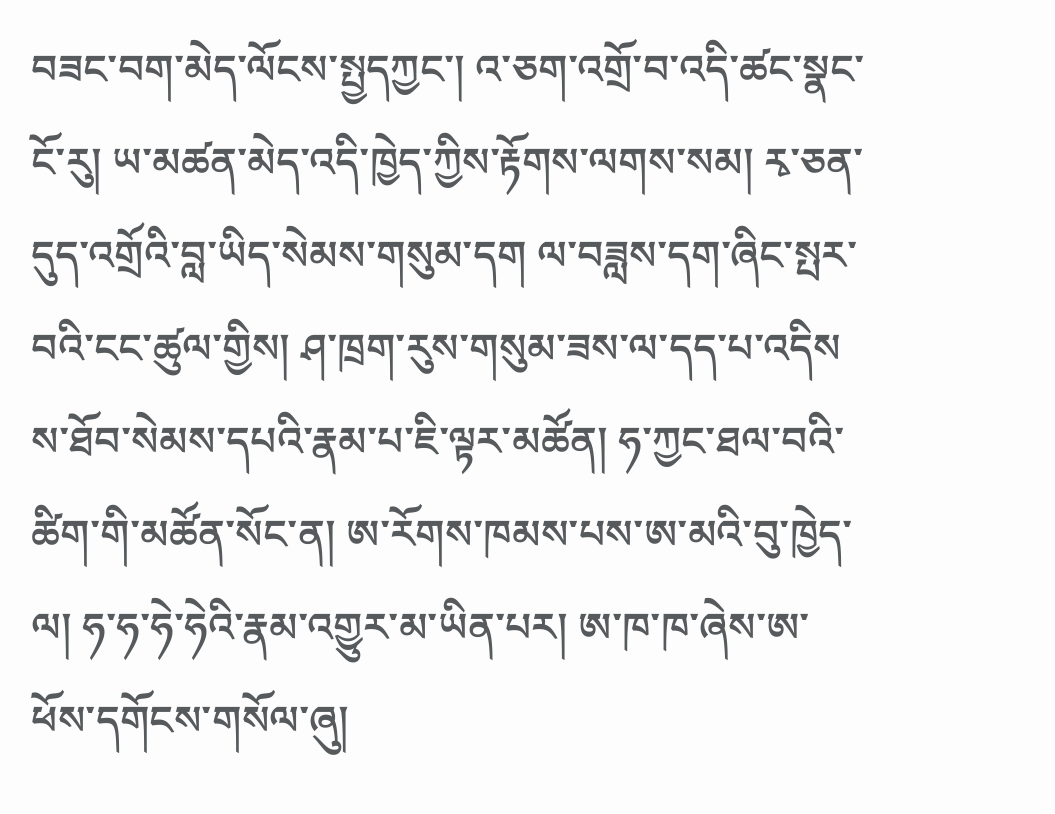བཟང་བག་མེད་ལོངས་སྤྱདཀྱང་། འ་ཅག་འགྲོ་བ་འདི་ཚང་སྣང་ངོ་རུ། ཡ་མཚན་མེད་འདི་ཁྱེད་ཀྱིས་རྟོགས་ལགས་སམ། རྭ་ཅན་དུད་འགྲོའི་བླ་ཡིད་སེམས་གསུམ་དག ལ་བཟླས་དག་ཞིང་སྤར་བའི་ངང་ཚུལ་གྱིས། ཤ་ཁྲག་རུས་གསུམ་ཟས་ལ་དད་པ་འདིས ས་ཐོབ་སེམས་དཔའི་རྣམ་པ་ཇི་ལྟར་མཚོན། ཧ་ཀྱང་ཐལ་བའི་ཚིག་གི་མཚོན་སོང་ན། ཨ་རོགས་ཁམས་པས་ཨ་མའི་བུ་ཁྱེད་ལ། ཧ་ཧ་ཧེ་ཧེའི་རྣམ་འགྱུར་མ་ཡིན་པར། ཨ་ཁ་ཁ་ཞེས་ཨ་ཕོས་དགོངས་གསོལ་ཞུ།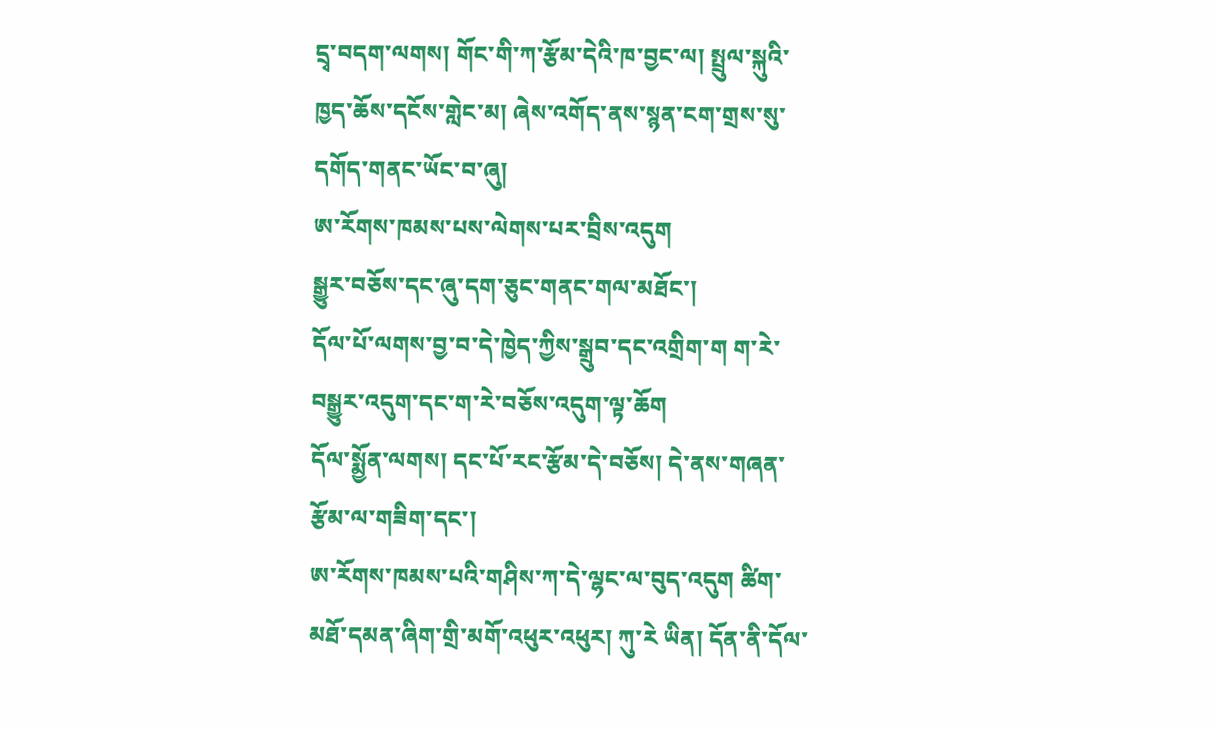དྲྭ་བདག་ལགས། གོང་གི་ཀ་རྩོམ་དེའི་ཁ་བྱང་ལ། སྤྲུལ་སྐུའི་ཁྱད་ཆོས་དངོས་གླེང་མ། ཞེས་འགོད་ནས་སྙན་ངག་གྲས་སུ་དགོད་གནང་ཡོང་བ་ཞུ།
ཨ་རོགས་ཁམས་པས་ལེགས་པར་བྲིས་འདུག
སྒྱུར་བཅོས་དང་ཞུ་དག་ཅུང་གནང་གལ་མཐོང་།
དོལ་པོ་ལགས་བྱ་བ་དེ་ཁྱེད་ཀྱིས་སྒྲུབ་དང་འགྲིག་ག ག་རེ་བསྒྱུར་འདུག་དང་ག་རེ་བཅོས་འདུག་ལྟ་ཆོག
དོལ་སྨྱོན་ལགས། དང་པོ་རང་རྩོམ་དེ་བཅོས། དེ་ནས་གཞན་རྩོམ་ལ་གཟིག་དང་།
ཨ་རོགས་ཁམས་པའི་གཤིས་ཀ་དེ་ལྷང་ལ་བུད་འདུག ཚིག་མཐོ་དམན་ཞིག་གྲི་མགོ་འཕུར་འཕུར། ཀུ་རེ ཡིན། དོན་ནི་དོལ་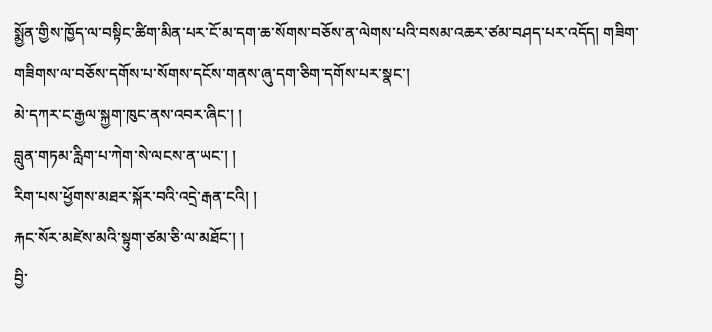སྨྱོན་གྱིས་ཁྱོད་ལ་བསྟིང་ཚིག་མིན་པར་ངོ་མ་དག་ཆ་སོགས་བཅོས་ན་ལེགས་པའི་བསམ་འཆར་ཙམ་བཤད་པར་འདོད། གཟིག་གཟིགས་ལ་བཅོས་དགོས་པ་སོགས་དངོས་གནས་ཞུ་དག་ཅིག་དགོས་པར་སྣང་།
མེ་དཀར་ང་རྒྱལ་སྐྱག་ཁུང་ནས་འབར་ཞིང་། །
བླུན་གཏམ་རླིག་པ་ཀེག་སེ་ལངས་ན་ཡང་། །
རིག་པས་ཕྱོགས་མཐར་སྐོར་བའི་འདྲེ་རྒན་ངའི། །
རྐང་སོར་མཛེས་མའི་སྟུག་ཙམ་ཅི་ལ་མཐོང་། །
བྱི་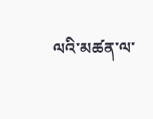ལའི་མཚན་ལ་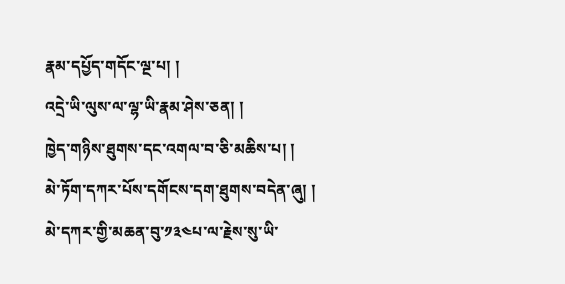རྣམ་དཔྱོད་གདོང་ལྔ་པ། །
འདྲེ་ཡི་ལུས་ལ་ལྷ་ཡི་རྣམ་ཤེས་ཅན། །
ཁྱེད་གཉིས་ཐུགས་དང་འགལ་བ་ཅི་མཆིས་པ། །
མེ་ཏོག་དཀར་པོས་དགོངས་དག་ཐུགས་བདེན་ཞུ། །
མེ་དཀར་གྱི་མཆན་བུ་༡༣༤པ་ལ་རྗེས་སུ་ཡི་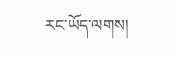རང་ཡོད་ལགས།